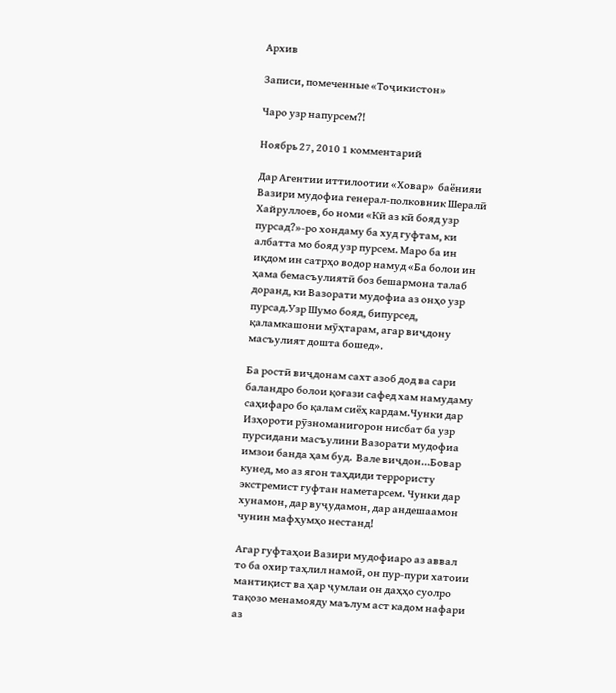Архив

Записи, помеченные «Тоҷикистон»

Чаро узр напурсем?!

Ноябрь 27, 2010 1 комментарий

Дар Агентии иттилоотии «Ховар»  баёнияи Вазири мудофиа генерал-полковник Шералӣ Хайруллоев, бо номи «Кӣ аз кӣ бояд узр пурсад?»-ро хондаму ба худ гуфтам, ки албатта мо бояд узр пурсем. Маро ба ин иқдом ин сатрҳо водор намуд «Ба болои ин ҳама бемасъулиятӣ боз бешармона талаб доранд, ки Вазорати мудофиа аз онҳо узр пурсад.Узр Шумо бояд, бипурсед, қаламкашони мӯҳтарам, агар виҷдону масъулият дошта бошед».

Ба ростӣ виҷдонам сахт азоб дод ва сари баландро болои қоғази сафед хам намудаму саҳифаро бо қалам сиёҳ кардам.Чунки дар Изҳороти рӯзноманигорон нисбат ба узр пурсидани масъулини Вазорати мудофиа имзои банда ҳам буд.  Вале виҷдон…Бовар кунед, мо аз ягон таҳдиди террористу экстремист гуфтан наметарсем. Чунки дар хунамон, дар вуҷудамон, дар андешаамон чунин мафҳумҳо нестанд!

Агар гуфтаҳои Вазири мудофиаро аз аввал то ба охир таҳлил намоӣ, он пур-пури хатоии мантиқист ва ҳар ҷумлаи он даҳҳо суолро тақозо менамояду маълум аст кадом нафари аз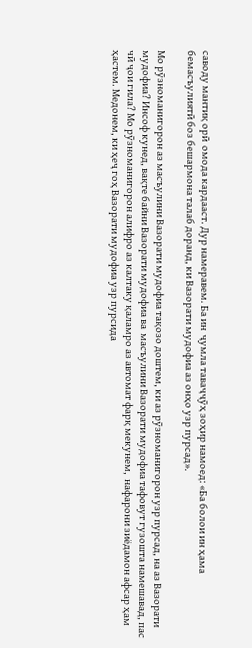саводу мантиқ орӣ  омода кардааст. Дур намеравем. Ба ин  ҷумла таваҷҷӯҳ зоҳир намоед: «Ба болои ин ҳама бемасъулиятӣ боз бешармона талаб доранд, ки Вазорати мудофиа аз онҳо узр пурсад».

Мо рӯзноманигорон аз масъулини Вазорати мудофиа тақозо доштем, ки аз рӯзноманигорон узр пурсад, на аз Вазорати мудофиа? Инсоф кунед, вақте байни Вазорати мудофиа ва  масъулини Вазорати мудофиа тафовут гузошта намешавад, пас чӣ ҷои гила? Мо рӯзноманигорон алифро аз калтаку қаламро аз автомат фарқ мекунем,  нафарони зиёдамон афсар ҳам ҳастем. Медонем, ки ҳеҷ гоҳ Вазорати мудофиа узр пурсида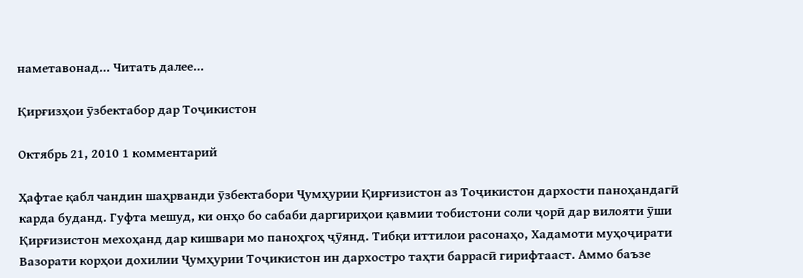наметавонад… Читать далее…

Қирғизҳои ӯзбектабор дар Тоҷикистон

Октябрь 21, 2010 1 комментарий

Ҳафтае қабл чандин шаҳрванди ӯзбектабори Ҷумҳурии Қирғизистон аз Тоҷикистон дархости паноҳандагӣ карда буданд. Гуфта мешуд, ки онҳо бо сабаби даргириҳои қавмии тобистони соли ҷорӣ дар вилояти ӯши Қирғизистон мехоҳанд дар кишвари мо паноҳгоҳ ҷӯянд. Тибқи иттилои расонаҳо, Хадамоти муҳоҷирати Вазорати корҳои дохилии Ҷумҳурии Тоҷикистон ин дархостро таҳти баррасӣ гирифтааст. Аммо баъзе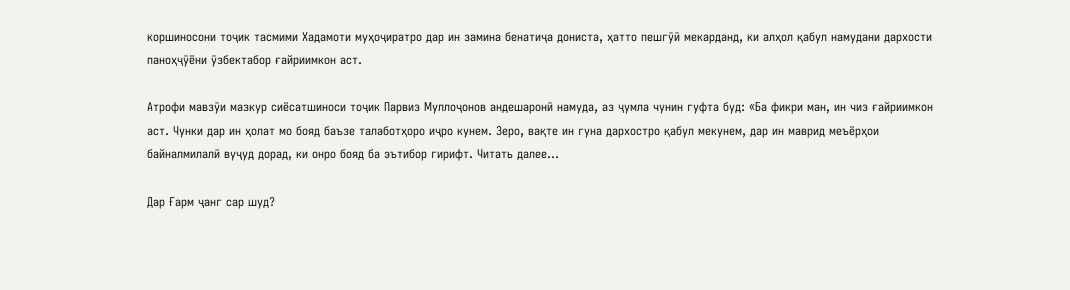коршиносони тоҷик тасмими Хадамоти муҳоҷиратро дар ин замина бенатиҷа дониста, ҳатто пешгӯӣ мекарданд, ки алҳол қабул намудани дархости паноҳҷӯёни ӯзбектабор ғайриимкон аст.

Атрофи мавзӯи мазкур сиёсатшиноси тоҷик Парвиз Муллоҷонов андешаронӣ намуда, аз ҷумла чунин гуфта буд: «Ба фикри ман, ин чиз ғайриимкон аст. Чунки дар ин ҳолат мо бояд баъзе талаботҳоро иҷро кунем. Зеро, вақте ин гуна дархостро қабул мекунем, дар ин маврид меъёрҳои байналмилалӣ вуҷуд дорад, ки онро бояд ба эътибор гирифт. Читать далее…

Дар Ғарм ҷанг сар шуд?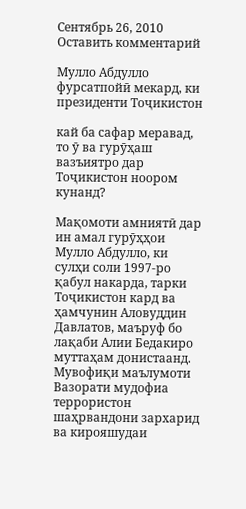Сентябрь 26, 2010 Оставить комментарий

Мулло Абдулло фурсатпойӣ мекард, ки президенти Тоҷикистон

кай ба сафар меравад, то ӯ ва гурӯҳаш вазъиятро дар Тоҷикистон ноором кунанд?

Мақомоти амниятӣ дар ин амал гурӯҳҳои Мулло Абдулло, ки сулҳи соли 1997-ро қабул накарда, тарки Тоҷикистон кард ва ҳамчунин Аловуддин Давлатов, маъруф бо лақаби Алии Бедакиро муттаҳам донистаанд. Мувофиқи маълумоти Вазорати мудофиа террористон шаҳрвандони зархарид ва кирояшудаи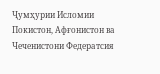Ҷумҳурии Исломии Покистон, Афғонистон ва Чеченистони Федератсия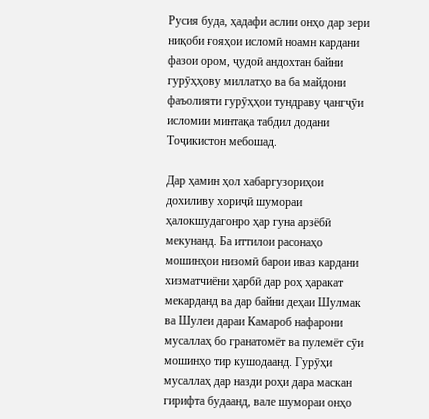Русия буда, ҳадафи аслии онҳо дар зери ниқоби ғояҳои исломӣ ноамн кардани фазои ором, ҷудоӣ андохтан байни гурӯҳҳову миллатҳо ва ба майдони фаъолияти гурӯҳҳои тундраву ҷангҷӯи исломии минтақа табдил додани Тоҷикистон мебошад.

Дар ҳамин ҳол хабаргузориҳои дохиливу хориҷӣ шумораи ҳалокшудагонро ҳар гуна арзёбӣ мекунанд. Ба иттилои расонаҳо мошинҳои низомӣ барои иваз кардани хизматчиёни ҳарбӣ дар роҳ ҳаракат мекарданд ва дар байни деҳаи Шулмак ва Шулеи дараи Камароб нафарони мусаллаҳ бо гранатомёт ва пулемёт сӯи мошинҳо тир кушодаанд. Гурӯҳи мусаллаҳ дар назди роҳи дара маскан гирифта будаанд, вале шумораи онҳо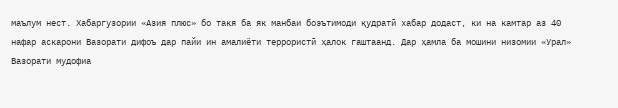маълум нест. Хабаргузории «Азия плюс» бо такя ба як манбаи боэътимоди қудратӣ хабар додаст, ки на камтар аз 40 нафар аскарони Вазорати дифоъ дар пайи ин амалиёти террористӣ ҳалок гаштаанд. Дар ҳамла ба мошини низомии «Урал» Вазорати мудофиа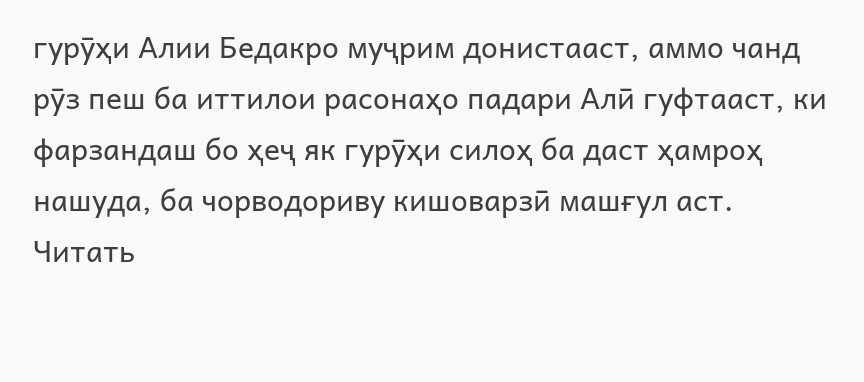гурӯҳи Алии Бедакро муҷрим донистааст, аммо чанд рӯз пеш ба иттилои расонаҳо падари Алӣ гуфтааст, ки фарзандаш бо ҳеҷ як гурӯҳи силоҳ ба даст ҳамроҳ нашуда, ба чорводориву кишоварзӣ машғул аст. Читать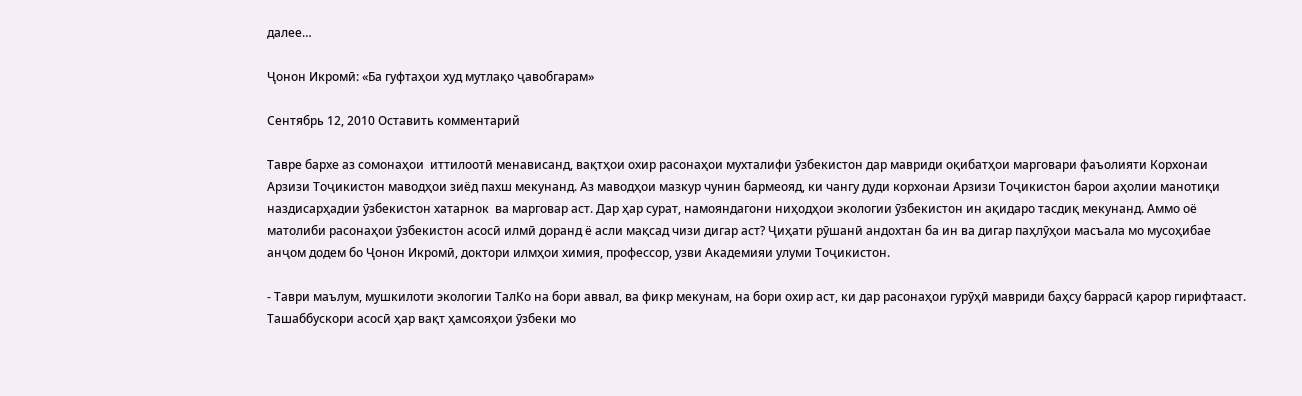далее…

Ҷонон Икромӣ: «Ба гуфтаҳои худ мутлақо ҷавобгарам»

Сентябрь 12, 2010 Оставить комментарий

Тавре бархе аз сомонаҳои  иттилоотӣ менависанд, вақтҳои охир расонаҳои мухталифи ӯзбекистон дар мавриди оқибатҳои марговари фаъолияти Корхонаи Арзизи Тоҷикистон маводҳои зиёд пахш мекунанд. Аз маводҳои мазкур чунин бармеояд, ки чангу дуди корхонаи Арзизи Тоҷикистон барои аҳолии манотиқи наздисарҳадии ӯзбекистон хатарнок  ва марговар аст. Дар ҳар сурат, намояндагони ниҳодҳои экологии ӯзбекистон ин ақидаро тасдиқ мекунанд. Аммо оё матолиби расонаҳои ӯзбекистон асосӣ илмӣ доранд ё асли мақсад чизи дигар аст? Ҷиҳати рӯшанӣ андохтан ба ин ва дигар паҳлӯҳои масъала мо мусоҳибае анҷом додем бо Ҷонон Икромӣ, доктори илмҳои химия, профессор, узви Академияи улуми Тоҷикистон.

- Таври маълум, мушкилоти экологии ТалКо на бори аввал, ва фикр мекунам, на бори охир аст, ки дар расонаҳои гурӯҳӣ мавриди баҳсу баррасӣ қарор гирифтааст. Ташаббускори асосӣ ҳар вақт ҳамсояҳои ӯзбеки мо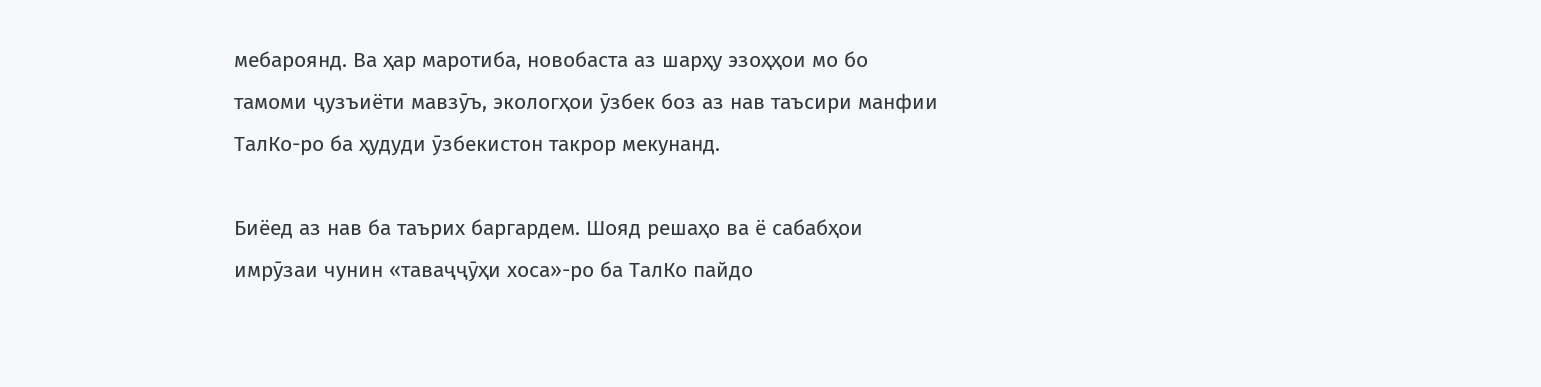мебароянд. Ва ҳар маротиба, новобаста аз шарҳу эзоҳҳои мо бо тамоми ҷузъиёти мавзӯъ, экологҳои ӯзбек боз аз нав таъсири манфии ТалКо-ро ба ҳудуди ӯзбекистон такрор мекунанд.

Биёед аз нав ба таърих баргардем. Шояд решаҳо ва ё сабабҳои имрӯзаи чунин «таваҷҷӯҳи хоса»-ро ба ТалКо пайдо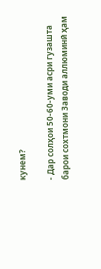кунем?

- Дар солҳои 50-60-уми асри гузашта барои сохтмони Заводи аллюминӣ ҳам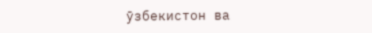ӯзбекистон ва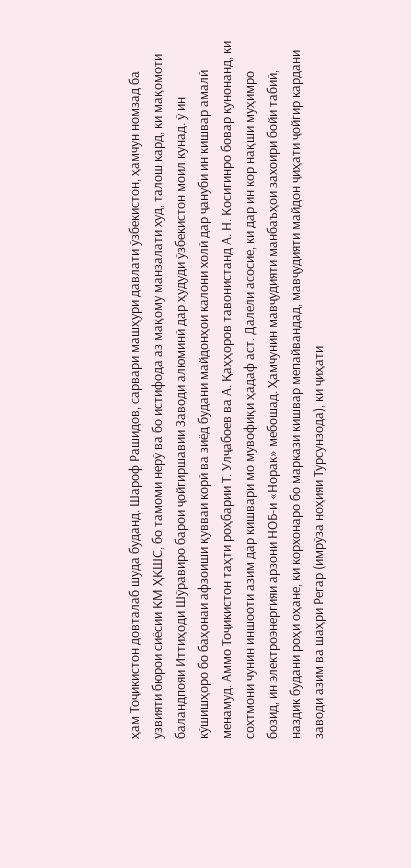ҳам Тоҷикистон довталаб шуда буданд. Шароф Рашидов, сарвари машҳури давлати ӯзбекистон, ҳамчун номзад ба узвияти бюрои сиёсии КМ ҲКШС, бо тамоми нерӯ ва бо истифода аз мақому манзалати худ, талош кард, ки мақомоти баландпояи Иттиҳоди Шӯравиро барои ҷойгиршавии Заводи алюминӣ дар ҳудуди ӯзбекистон моил кунад. ӯ ин кӯшишҳоро бо баҳонаи афзоиши қувваи корӣ ва зиёд будани майдонҳои калони холӣ дар ҷануби ин кишвар амалӣ менамуд. Аммо Тоҷикистон таҳти роҳбарии Т. Улҷабоев ва А. Қаҳҳоров тавонистанд А. Н. Косигинро бовар кунонанд, ки сохтмони чунин иншооти азим дар кишвари мо мувофиқи ҳадаф аст. Далели асосие, ки дар ин кор нақши муҳимро бозид, ин электроэнергияи арзони НОБ-и «Норак» мебошад. Ҳамчунин мавҷудияти манбаъҳои захоири бойи табиӣ, наздик будани роҳи оҳане, ки корхонаро бо маркази кишвар мепайвандад, мавҷудияти майдон ҷиҳати ҷойгир кардани заводи азим ва шаҳри Регар (имрӯза ноҳияи Турсунзода), ки ҷиҳати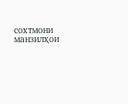сохтмони манзилҳои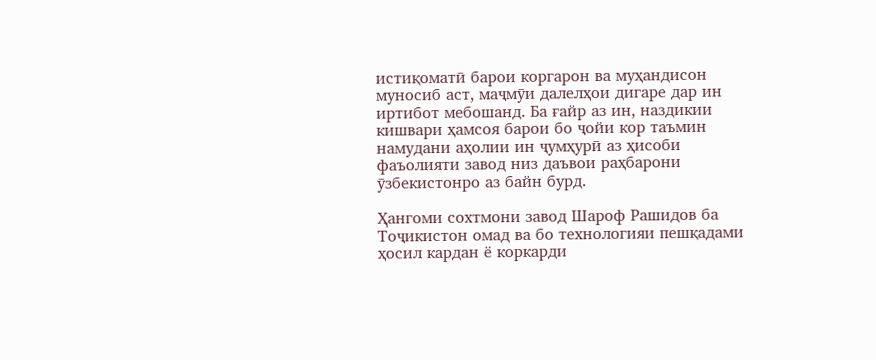истиқоматӣ барои коргарон ва муҳандисон муносиб аст, маҷмӯи далелҳои дигаре дар ин иртибот мебошанд. Ба ғайр аз ин, наздикии кишвари ҳамсоя барои бо ҷойи кор таъмин намудани аҳолии ин ҷумҳурӣ аз ҳисоби фаъолияти завод низ даъвои раҳбарони ӯзбекистонро аз байн бурд.

Ҳангоми сохтмони завод Шароф Рашидов ба Тоҷикистон омад ва бо технологияи пешқадами ҳосил кардан ё коркарди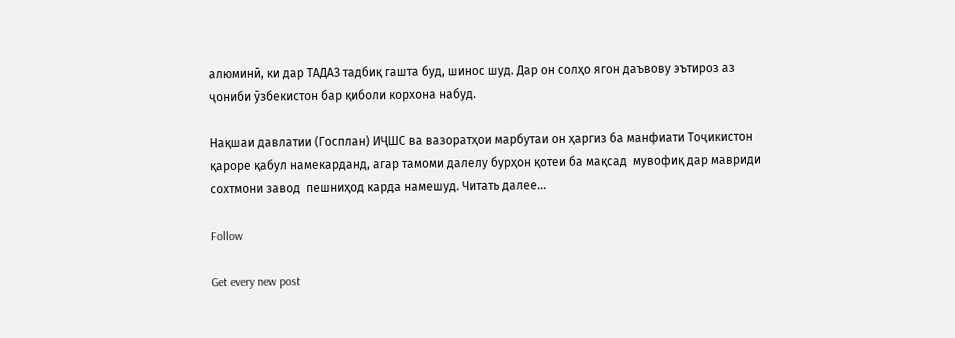алюминӣ, ки дар ТАДАЗ тадбиқ гашта буд, шинос шуд. Дар он солҳо ягон даъвову эътироз аз ҷониби ӯзбекистон бар қиболи корхона набуд.

Нақшаи давлатии (Госплан) ИҶШС ва вазоратҳои марбутаи он ҳаргиз ба манфиати Тоҷикистон қароре қабул намекарданд, агар тамоми далелу бурҳон қотеи ба мақсад  мувофиқ дар мавриди сохтмони завод  пешниҳод карда намешуд. Читать далее…

Follow

Get every new post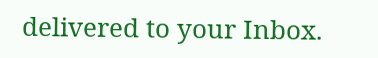delivered to your Inbox.